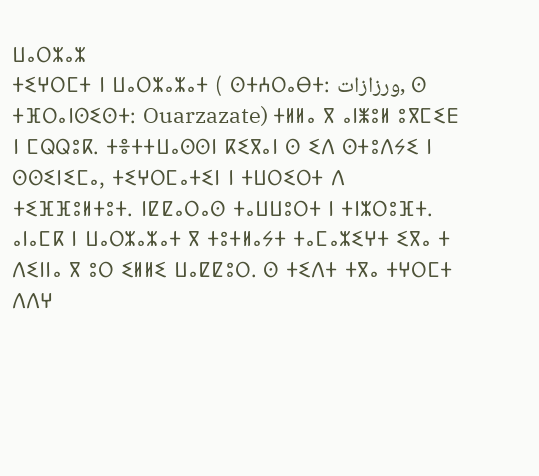ⵡⴰⵔⵣⴰⵣ
ⵜⵉⵖⵔⵎⵜ ⵏ ⵡⴰⵔⵣⴰⵣⴰⵜ ( ⵙⵜⵄⵔⴰⴱⵜ: ورزازات, ⵙ ⵜⴼⵔⴰⵏⵙⵉⵙⵜ: Ouarzazate) ⵜⵍⵍⴰ ⴳ ⴰⵏⵥⵓⵍ ⵓⴳⵎⵉⴹ ⵏ ⵎⵕⵕⵓⴽ. ⵜⴻⵜⵜⵡⴰⵙⵙⵏ ⴽⵉⴳⴰⵏ ⵙ ⵉⴷ ⵙⵜⵓⴷⵢⵉ ⵏ ⵙⵙⵉⵏⵉⵎⴰ, ⵜⵉⵖⵔⵎⴰⵜⵉⵏ ⵏ ⵜⵡⵔⵉⵔⵜ ⴷ ⵜⵉⴼⴼⵓⵍⵜⵓⵜ. ⵏⵇⵇⴰⵔⴰⵙ ⵜⴰⵡⵡⵓⵔⵜ ⵏ ⵜⵏⵣⵔⵓⴼⵜ. ⴰⵏⴰⵎⴽ ⵏ ⵡⴰⵔⵣⴰⵣⴰⵜ ⴳ ⵜⵓⵜⵍⴰⵢⵜ ⵜⴰⵎⴰⵣⵉⵖⵜ ⵉⴳⴰ ⵜ ⴷⵉⵏⵏⴰ ⴳ ⵓⵔ ⵉⵍⵍⵉ ⵡⴰⵇⵇⵓⵔ. ⵙ ⵜⵉⴷⵜ ⵜⴳⴰ ⵜⵖⵔⵎⵜ ⴷⴷⵖ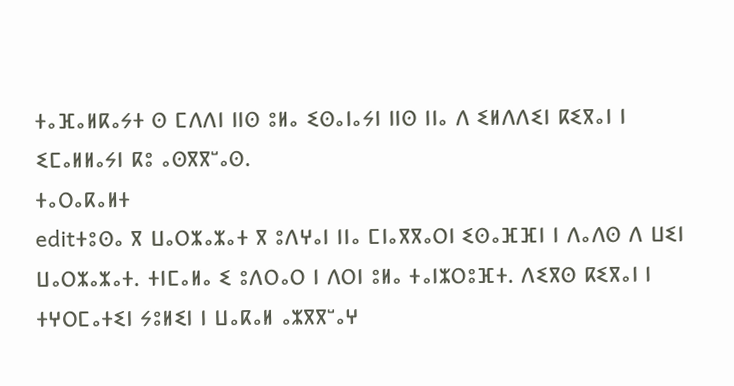ⵜⴰⴼⴰⵍⴽⴰⵢⵜ ⵙ ⵎⴷⴷⵏ ⵏⵏⵙ ⵓⵍⴰ ⵉⵙⴰⵏⴰⵢⵏ ⵏⵏⵙ ⵏⵏⴰ ⴷ ⵉⵍⴷⴷⵉⵏ ⴽⵉⴳⴰⵏ ⵏ ⵉⵎⴰⵍⵍⴰⵢⵏ ⴽⵓ ⴰⵙⴳⴳⵯⴰⵙ.
ⵜⴰⵔⴰⴽⴰⵍⵜ
editⵜⵓⵙⴰ ⴳ ⵡⴰⵔⵣⴰⵣⴰⵜ ⴳ ⵓⴷⵖⴰⵏ ⵏⵏⴰ ⵎⵏⴰⴳⴳⴰⵔⵏ ⵉⵙⴰⴼⴼⵏ ⵏ ⴷⴰⴷⵙ ⴷ ⵡⵉⵏ ⵡⴰⵔⵣⴰⵣⴰⵜ. ⵜⵏⵎⴰⵍⴰ ⵉ ⵓⴷⵔⴰⵔ ⵏ ⴷⵔⵏ ⵓⵍⴰ ⵜⴰⵏⵣⵔⵓⴼⵜ. ⴷⵉⴳⵙ ⴽⵉⴳⴰⵏ ⵏ ⵜⵖⵔⵎⴰⵜⵉⵏ ⵢⵓⵍⵉⵏ ⵏ ⵡⴰⴽⴰⵍ ⴰⵣⴳⴳⵯⴰⵖ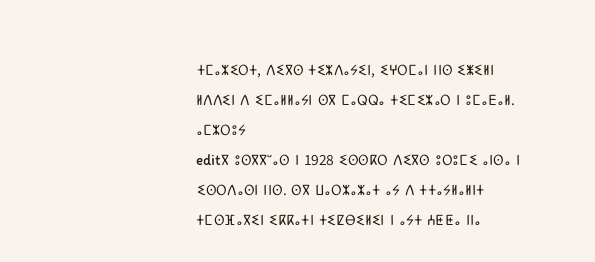ⵜⵎⴰⵣⵉⵔⵜ, ⴷⵉⴳⵙ ⵜⵉⵣⴷⴰⵢⵉⵏ, ⵉⵖⵔⵎⴰⵏ ⵏⵏⵙ ⵉⵥⵉⵍⵏ ⵍⴷⴷⵉⵏ ⴷ ⵉⵎⴰⵍⵍⴰⵢⵏ ⵙⴳ ⵎⴰⵕⵕⴰ ⵜⵉⵎⵉⵣⴰⵔ ⵏ ⵓⵎⴰⴹⴰⵍ.
ⴰⵎⵣⵔⵓⵢ
editⴳ ⵓⵙⴳⴳⵯⴰⵙ ⵏ 1928 ⵉⵙⵙⴽⵔ ⴷⵉⴳⵙ ⵓⵔⵓⵎⵉ ⴰⵏⵙⴰ ⵏ ⵉⵙⵔⴷⴰⵙⵏ ⵏⵏⵙ. ⵙⴳ ⵡⴰⵔⵣⴰⵣⴰⵜ ⴰⵢ ⴷ ⵜⵜⴰⵢⵍⴰⵍⵏⵜ ⵜⵎⵙⴼⴰⴳⵉⵏ ⵉⴽⴽⴰⵜⵏ ⵜⵉⵇⴱⵉⵍⵉⵏ ⵏ ⴰⵢⵜ ⵄⵟⵟⴰ ⵏⵏⴰ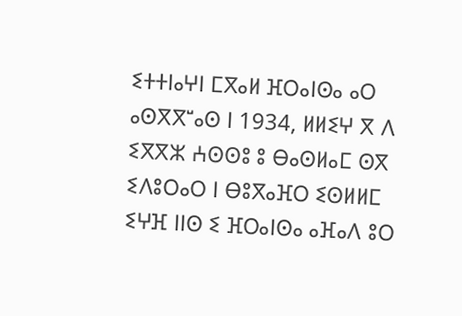ⵉⵜⵜⵏⴰⵖⵏ ⵎⴳⴰⵍ ⴼⵔⴰⵏⵙⴰ ⴰⵔ ⴰⵙⴳⴳⵯⴰⵙ ⵏ 1934, ⵍⵍⵉⵖ ⴳ ⴷ ⵉⴳⴳⵣ ⵄⵙⵙⵓ ⵓ ⴱⴰⵙⵍⴰⵎ ⵙⴳ ⵉⴷⵓⵔⴰⵔ ⵏ ⴱⵓⴳⴰⴼⵔ ⵉⵙⵍⵍⵎ ⵉⵖⴼ ⵏⵏⵙ ⵉ ⴼⵔⴰⵏⵙⴰ ⴰⴼⴰⴷ ⵓⵔ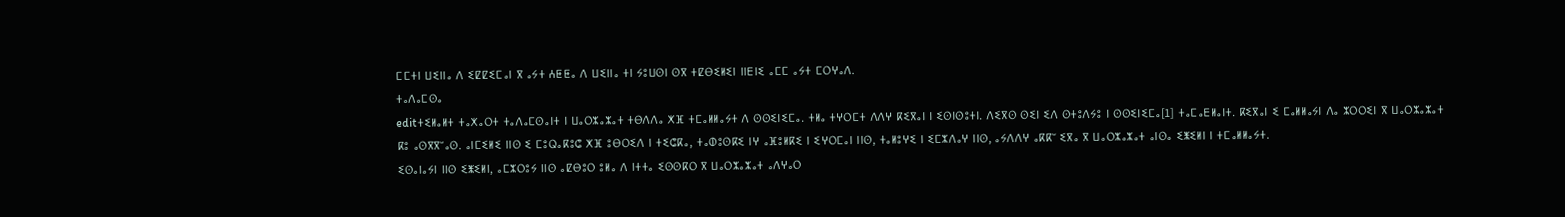ⵎⵎⵜⵏ ⵡⵉⵏⵏⴰ ⴷ ⵉⵇⵇⵉⵎⴰⵏ ⴳ ⴰⵢⵜ ⵄⵟⵟⴰ ⴷ ⵡⵉⵏⵏⴰ ⵜⵏ ⵢⵓⵡⵙⵏ ⵙⴳ ⵜⵇⴱⵉⵍⵉⵏ ⵏⵏⴹⵏⵉ ⴰⵎⵎ ⴰⵢⵜ ⵎⵔⵖⴰⴷ.
ⵜⴰⴷⴰⵎⵙⴰ
editⵜⵉⵍⴰⵍⵜ ⵜⴰⵅⴰⵔⵜ ⵜⴰⴷⴰⵎⵙⴰⵏⵜ ⵏ ⵡⴰⵔⵣⴰⵣⴰⵜ ⵜⴱⴷⴷⴰ ⵅⴼ ⵜⵎⴰⵍⵍⴰⵢⵜ ⴷ ⵙⵙⵉⵏⵉⵎⴰ. ⵜⵍⴰ ⵜⵖⵔⵎⵜ ⴷⴷⵖ ⴽⵉⴳⴰⵏ ⵏ ⵉⵙⵏⵙⵓⵜⵏ. ⴷⵉⴳⵙ ⵙⵉⵏ ⵉⴷ ⵙⵜⵓⴷⵢⵓ ⵏ ⵙⵙⵉⵏⵉⵎⴰ[1] ⵜⴰⵎⴰⴹⵍⴰⵏⵜ. ⴽⵉⴳⴰⵏ ⵉ ⵎⴰⵍⵍⴰⵢⵏ ⴷⴰ ⵣⵔⵔⵉⵏ ⴳ ⵡⴰⵔⵣⴰⵣⴰⵜ ⴽⵓ ⴰⵙⴳⴳⵯⴰⵙ. ⴰⵏⵎⵉⵍⵉ ⵏⵏⵙ ⵉ ⵎⵓⵕⴰⴽⵓⵛ ⵅⴼ ⵓⴱⵔⵉⴷ ⵏ ⵜⵉⵛⴽⴰ, ⵜⴰⵀⵓⵙⴽⵉ ⵏⵖ ⴰⴼⵓⵍⴽⵉ ⵏ ⵉⵖⵔⵎⴰⵏ ⵏⵏⵙ, ⵜⴰⵍⵓⵖⵉ ⵏ ⵉⵎⵣⴷⴰⵖ ⵏⵏⵙ, ⴰⵢⴷⴷⵖ ⴰⴽⴽⵯ ⵉⴳⴰ ⴳ ⵡⴰⵔⵣⴰⵣⴰⵜ ⴰⵏⵙⴰ ⵉⵥⵉⵍⵏ ⵏ ⵜⵎⴰⵍⵍⴰⵢⵜ.
ⵉⵙⴰⵏⴰⵢⵏ ⵏⵏⵙ ⵉⵥⵉⵍⵏ, ⴰⵎⵣⵔⵓⵢ ⵏⵏⵙ ⴰⵇⴱⵓⵔ ⵓⵍⴰ ⴷ ⵏⵜⵜⴰ ⵉⵙⵙⴽⵔ ⴳ ⵡⴰⵔⵣⴰⵣⴰⵜ ⴰⴷⵖⴰⵔ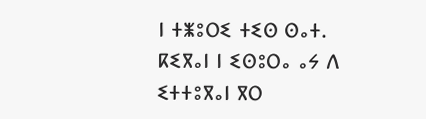ⵏ ⵜⵥⵓⵔⵉ ⵜⵉⵙ ⵙⴰⵜ. ⴽⵉⴳⴰⵏ ⵏ ⵉⵙⵓⵔⴰ ⴰⵢ ⴷ ⵉⵜⵜⵓⴳⴰⵏ ⴳⵔ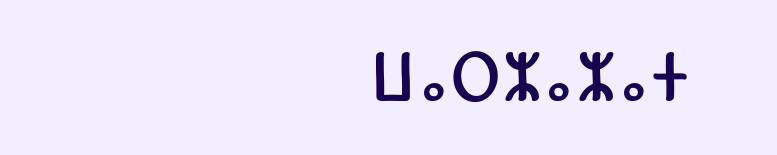ⵡⴰⵔⵣⴰⵣⴰⵜ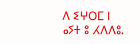ⴷ ⵉⵖⵔⵎ ⵏ ⴰⵢⵜ ⵓ ⵃⴷⴷⵓ.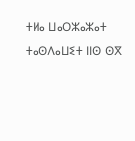ⵜⵍⴰ ⵡⴰⵔⵣⴰⵣⴰⵜ ⵜⴰⵙⴷⴰⵡⵉⵜ ⵏⵏⵙ ⵙⴳ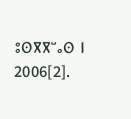ⵓⵙⴳⴳⵯⴰⵙ ⵏ 2006[2].